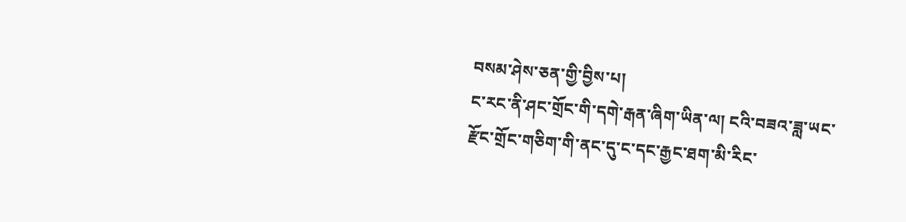བསམ་ཤེས་ཅན་གྱི་བྱིས་པ།
ང་རང་ནི་ཤང་གྲོང་གི་དགེ་རྒན་ཞིག་ཡིན་ལ། ངའི་བཟའ་ཟླ་ཡང་རྫོང་གྲོང་གཅིག་གི་ནང་དུ་ང་དང་རྒྱང་ཐག་མི་རིང་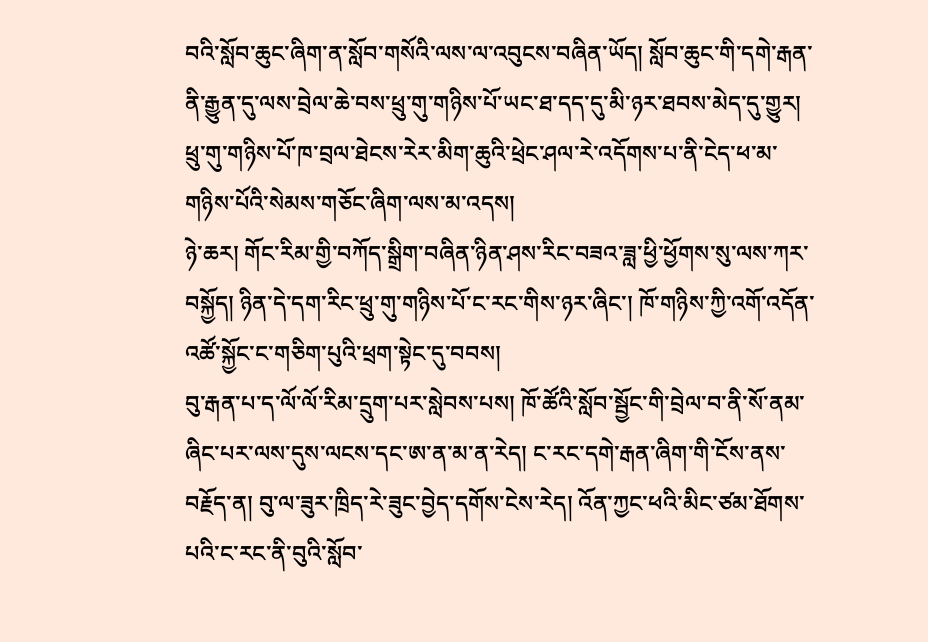བའི་སློབ་ཆུང་ཞིག་ན་སློབ་གསོའི་ལས་ལ་འབུངས་བཞིན་ཡོད། སློབ་ཆུང་གི་དགེ་རྒན་ནི་རྒྱུན་དུ་ལས་བྲེལ་ཆེ་བས་ཕྲུ་གུ་གཉིས་པོ་ཡང་ཐ་དད་དུ་མི་ཉར་ཐབས་མེད་དུ་གྱུར། ཕྲུ་གུ་གཉིས་པོ་ཁ་བྲལ་ཐེངས་རེར་མིག་ཆུའི་ཕྲེང་ཤལ་རེ་འདོགས་པ་ནི་ངེད་ཕ་མ་གཉིས་པོའི་སེམས་གཅོང་ཞིག་ལས་མ་འདས།
ཉེ་ཆར། གོང་རིམ་གྱི་བཀོད་སྒྲིག་བཞིན་ཉིན་ཤས་རིང་བཟའ་ཟླ་ཕྱི་ཕྱོགས་སུ་ལས་ཀར་བསྐྱོད། ཉིན་དེ་དག་རིང་ཕྲུ་གུ་གཉིས་པོ་ང་རང་གིས་ཉར་ཞིང་། ཁོ་གཉིས་ཀྱི་འགོ་འདོན་འཚོ་སྐྱོང་ང་གཅིག་པུའི་ཕྲག་སྟེང་དུ་བབས།
བུ་རྒན་པ་ད་ལོ་ལོ་རིམ་དྲུག་པར་སླེབས་པས། ཁོ་ཚོའི་སློབ་སྦྱོང་གི་བྲེལ་བ་ནི་སོ་ནམ་ཞིང་པར་ལས་དུས་ལངས་དང་ཨ་ན་མ་ན་རེད། ང་རང་དགེ་རྒན་ཞིག་གི་ངོས་ནས་བརྗོད་ན། བུ་ལ་ཟུར་ཁྲིད་རེ་ཟུང་བྱེད་དགོས་ངེས་རེད། འོན་ཀྱང་ཕའི་མིང་ཙམ་ཐོགས་པའི་ང་རང་ནི་བུའི་སློབ་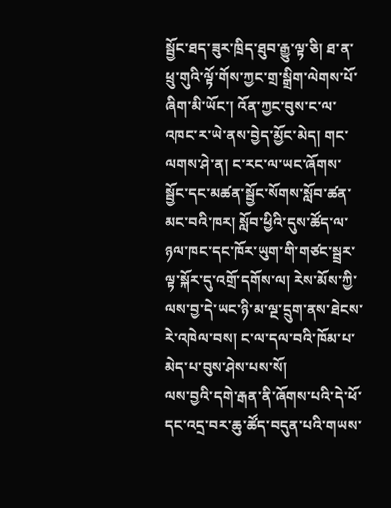སྦྱོང་ཐད་ཟུར་ཁྲིད་ཐུབ་རྒྱུ་ལྟ་ཅི། ཐ་ན་ཕྲུ་གུའི་ལྟོ་གོས་ཀྱང་གྲ་སྒྲིག་ལེགས་པོ་ཞིག་མི་ཡོང་། འོན་ཀྱང་བུས་ང་ལ་འཁང་ར་ཡེ་ནས་བྱེད་མྱོང་མེད། གང་ལགས་ཤེ་ན། ང་རང་ལ་ཡང་ཞོགས་སྦྱོང་དང་མཚན་སྦྱོང་སོགས་སློབ་ཚན་མང་བའི་ཁར། སློབ་ཕྱིའི་དུས་ཚོད་ལ་ཉལ་ཁང་དང་ཁོར་ཡུག་གི་གཙང་སྦྲར་ལྟ་སྐོར་དུ་འགྲོ་དགོས་ལ། རེས་མོས་ཀྱི་ལས་བྱ་དེ་ཡང་ཉི་མ་ལྔ་དྲུག་ནས་ཐེངས་རེ་འཁེལ་བས། ང་ལ་དལ་བའི་ཁོམ་པ་མེད་པ་བུས་ཤེས་པས་སོ།
ལས་བྱའི་དགེ་རྒན་ནི་ཞོགས་པའི་དེ་ཕོ་དང་འདྲ་བར་ཆུ་ཚོད་བདུན་པའི་གཡས་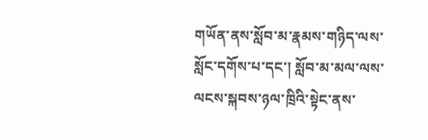གཡོན་ནས་སློབ་མ་རྣམས་གཉིད་ལས་སློང་དགོས་པ་དང་། སློབ་མ་མལ་ལས་ལངས་སྐབས་ཉལ་ཁྲིའི་སྟེང་ནས་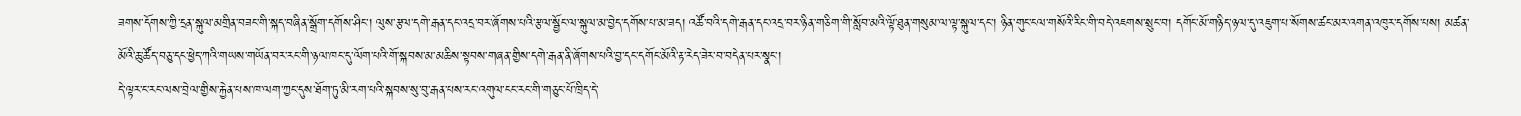ཟགས་དོགས་ཀྱི་དྲན་སྐུལ་མགྲིན་བཟང་གི་སྐད་བཞིན་སྒྲོག་དགོས་ཤིང་། ལུས་རྩལ་དགེ་རྒན་དང་འདྲ་བར་ཞོགས་པའི་རྩལ་སྦྱོང་ལ་སྐུལ་མ་བྱེད་དགོས་པ་མ་ཟད། འཚོ་བའི་དགེ་རྒན་དང་འདྲ་བར་ཉིན་གཅིག་གི་སློབ་མའི་ལྟོ་ཐུན་གསུམ་ལ་ལྟ་སྐུལ་དང་། ཉིན་གུང་ངལ་གསོའི་རིང་གི་བདེ་འཇགས་སྲུང་བ། དགོང་མོ་གཉིད་ཉལ་དུ་འཇུག་པ་སོགས་ཚང་མར་འགན་འཁུར་དགོས་པས། མཚན་མོའི་ཆུ་ཚོད་བཅུ་དང་ཕྱེད་ཀའི་གཡས་གཡོན་བར་རང་གི་ཉལ་ཁང་དུ་ལོག་པའི་གོ་སྐབས་མ་མཆིས་སྟབས་གཞན་གྱིས་དགེ་རྒན་ནི་ཞོགས་པའི་བྱ་དང་དགོང་མོའི་རྟ་རེད་ཟེར་བ་བདེན་པར་སྣང་།
དེ་ལྟར་ང་རང་ལས་བྲེལ་གྱིས་རྐྱེན་པས་ཁ་ལག་ཀྱང་དུས་ཐོག་ཏུ་མི་རག་པའི་སྐབས་སུ་བུ་རྒན་པས་རང་འགུལ་ངང་རང་གི་གཅུང་པོ་ཁྲིད་དེ་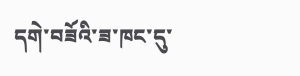དགེ་བཟོའི་ཟ་ཁང་དུ་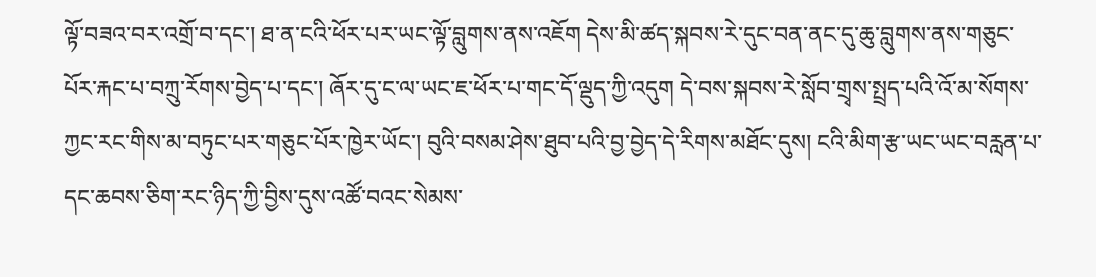ལྟོ་བཟའ་བར་འགྲོ་བ་དང་། ཐ་ན་ངའི་ཕོར་པར་ཡང་ལྟོ་བླུགས་ནས་འཇོག དེས་མི་ཚད་སྐབས་རེ་དུང་བན་ནང་དུ་ཆུ་བླུགས་ནས་གཅུང་པོར་རྐང་པ་བཀྲུ་རོགས་བྱེད་པ་དང་། ཞོར་དུ་ང་ལ་ཡང་ཇ་ཕོར་པ་གང་དོ་ལྡུད་ཀྱི་འདུག དེ་བས་སྐབས་རེ་སློབ་གྲྭས་སྤྲད་པའི་འོ་མ་སོགས་ཀྱང་རང་གིས་མ་བཏུང་པར་གཅུང་པོར་ཁྱེར་ཡོང་། བུའི་བསམ་ཤེས་ཐུབ་པའི་བྱ་བྱེད་དེ་རིགས་མཐོང་དུས། ངའི་མིག་རྩ་ཡང་ཡང་བརླན་པ་དང་ཆབས་ཅིག་རང་ཉིད་ཀྱི་བྱིས་དུས་འཚོ་བའང་སེམས་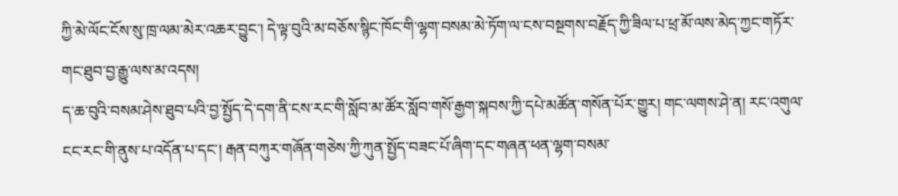ཀྱི་མེ་ལོང་ངོས་སུ་ཁྲ་ལམ་མེར་འཆར་བྱུང་། དེ་ལྟ་བུའི་མ་བཅོས་སྙིང་ཁོང་གི་ལྷག་བསམ་མེ་ཏོག་ལ་ངས་བསྔགས་བརྗོད་ཀྱི་ཟིལ་པ་ཕྲ་མོ་ལས་མེད་ཀྱང་གཏོར་གང་ཐུབ་བྱ་རྒྱུ་ལས་མ་འདས།
ད་ཆ་བུའི་བསམ་ཤེས་ཐུབ་པའི་བྱ་སྤྱོད་དེ་དག་ནི་ངས་རང་གི་སློབ་མ་ཚོར་སློབ་གསོ་རྒྱག་སྐབས་ཀྱི་དཔེ་མཚོན་གསོན་པོར་གྱུར། གང་ལགས་ཤེ་ན། རང་འགུལ་ངང་རང་གི་ནུས་པ་འདོན་པ་དང་། རྒན་བཀུར་གཞོན་གཅེས་ཀྱི་ཀུན་སྤྱོད་བཟང་པོ་ཞིག་དང་གཞན་ཕན་ལྷག་བསམ་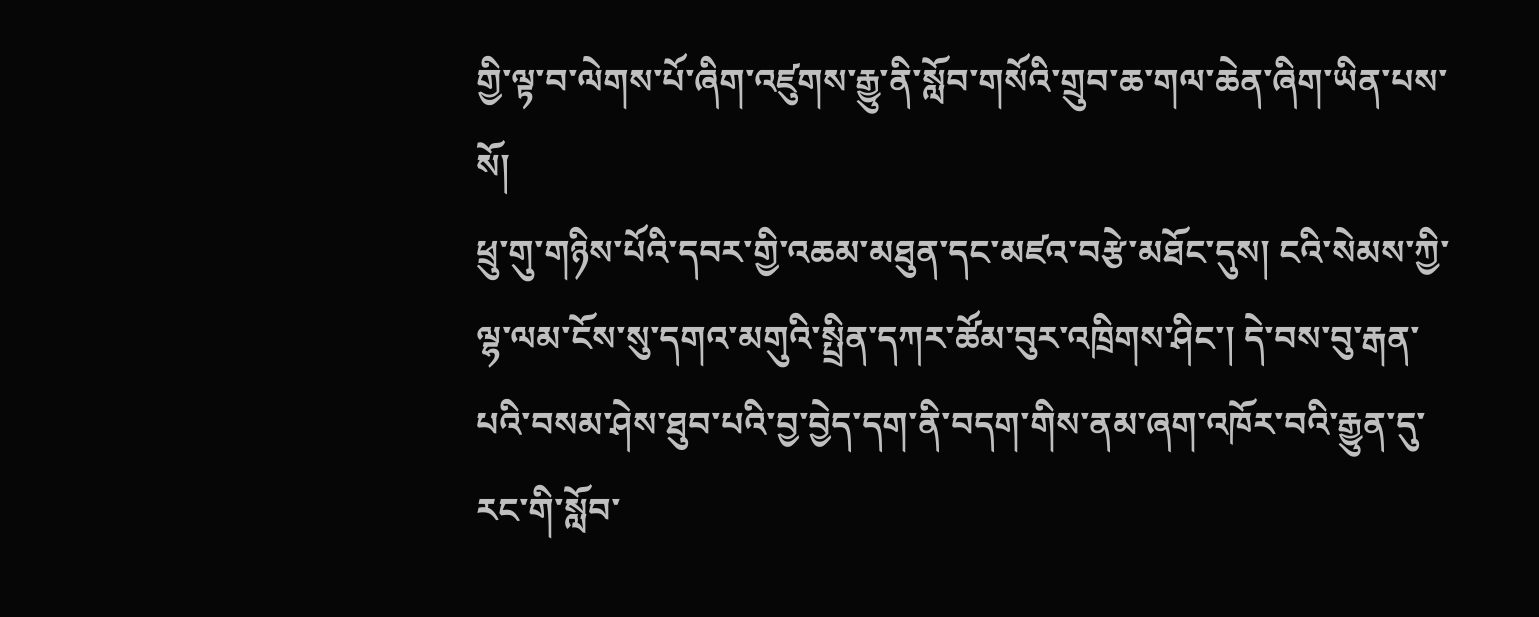གྱི་ལྟ་བ་ལེགས་པོ་ཞིག་འཛུགས་རྒྱུ་ནི་སློབ་གསོའི་གྲུབ་ཆ་གལ་ཆེན་ཞིག་ཡིན་པས་སོ།
ཕྲུ་གུ་གཉིས་པོའི་དབར་གྱི་འཆམ་མཐུན་དང་མཛའ་བརྩེ་མཐོང་དུས། ངའི་སེམས་ཀྱི་ལྷ་ལམ་ངོས་སུ་དགའ་མགུའི་སྤྲིན་དཀར་ཚོམ་བུར་འཁྲིགས་ཤིང་། དེ་བས་བུ་རྒན་པའི་བསམ་ཤེས་ཐུབ་པའི་བྱ་བྱེད་དག་ནི་བདག་གིས་ནམ་ཞག་འཁོར་བའི་རྒྱུན་དུ་རང་གི་སློབ་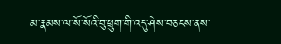མ་རྣམས་ལ་སོ་སོའི་བུ་ཕྲུག་གི་འདུ་ཤེས་བཅངས་ནས་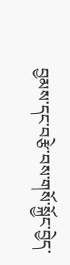བྱམས་དང་བརྩེ་བས་གསོ་སྐྱོང་བྱེད་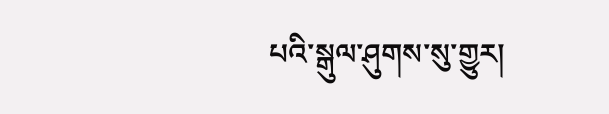པའི་སྒུལ་ཤུགས་སུ་གྱུར།